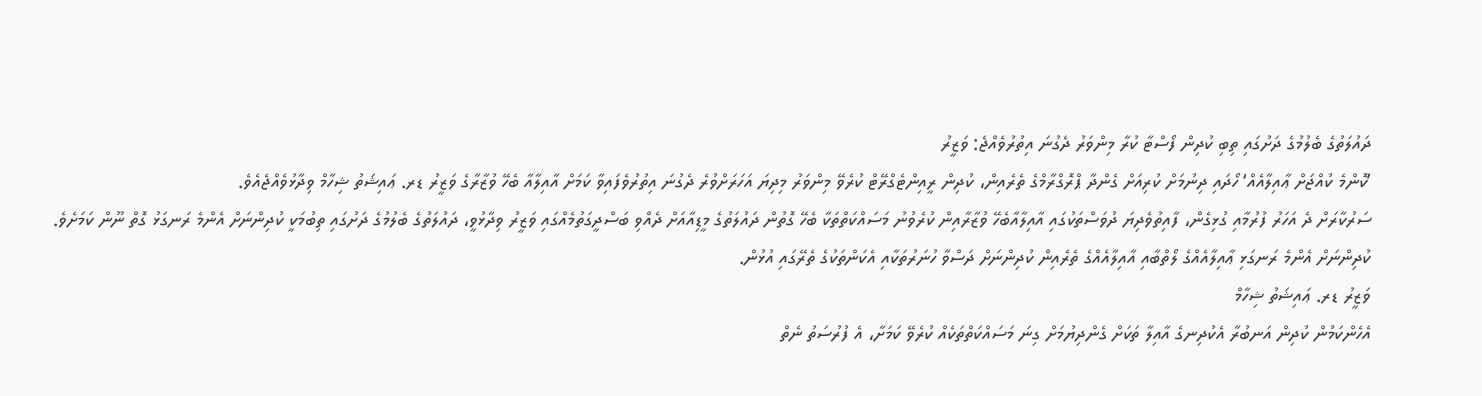ދައުލަތުގެ ބެލުމުގެ ދަށުގައި ތިބި ކުދިން ފޯސްޓާ ކުރާ މިންވަރު ދެގުނަ އިތުރުވެއްޖެ: ވަޒީރު
’ކޮންމެ ކުއްޖަށް ޢާއިލާއެއް‘ ހޯދައި ދިނުމަށް ކުރިއަށް ގެންދާ ޕްރޮގްރާމްގެ ތެރެއިން، ކުދިން ރީއިންޓެގްރޭޓް ކުރެވޭ މިންވަރު މިދިޔަ އަހަރަށްވުރެ ދެގުނަ އިތުރުވެފައިވާ ކަމަށް އާއިލާއާ ބެހޭ ވުޒާރާގެ ވަޒީރު ޑރ. ޢައިޝަތު ޝިހާމް ވިދާޅުވެއްޖެއެވެ.
ސަރުކާރަށް ދެ އަހަރު ފުރުމާއި ގުޅިގެން، ފާއިތުވެދިޔަ ދުވަސްތަކުގައި އާއިލާއާބެހޭ ވުޒާރާއިން ކުރެވުނު މަސައްކަތްތަކާ ބެހޭ ގޮތުން ދައުލަތުގެ މީޑިއާއަށް ދެއްވި ބަސްދީގަތުމެއްގައި ވަޒީރު ވިދާޅުވީ، ދައުލަތުގެ ބެލުމުގެ ދަށުގައި ތިބުމަކީ ކުދިންނަށް އެންމެ ރަނގަޅު ގޮތް ނޫން ކަމަށެވެ.
ކުދިންނަށް އެންމެ ރަނގަޅި ޢާއިލާއެއްގެ ލޯތްބާއި އާއިލާއެއްގެ ތެރެއިން ކުދިންނަށް ދަސްވާ ހުނަރުތަކާއި އެކަންތަކުގެ ތެރޭގައި އުޅުން.
ވަޒީރު ޑރ. ޢައިޝަތު ޝިހާމް
އެހެންކަމުން ކުދިން އަނބުރާ އެކުދިނގެ އާއިލާ ތަކަށް ގެންދިޔުމަށް ގިނަ މަސައްކަތްތަކެއް ކުރެވޭ ކަމަށާ، އެ ފުރުސަތު ނެތް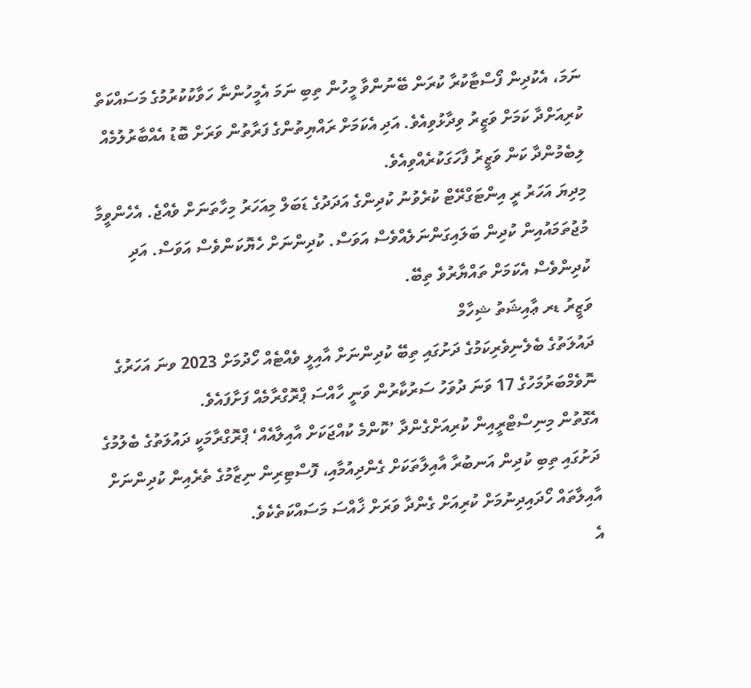ނަމަ، އެކުދިން ފޯސްޓާކުރާ ކުރަން ބޭނުންވާ މީހުން ތިބި ނަމަ އެމީހުންނާ ހަވާކުކުރުމުގެ މަސައްކަތް ކުރިއަށްދާ ކަމަށް ވަޒީރު ވިދާޅުވިއެވެ. އަދި އެކަމަށް ރައްޔިތުންގެ ފަރާތުން ވަރަށް ބޮޑު އެއްބާރުލުމެއް ލިބެމުންދާ ކަން ވަޒީރު ފާހަގަކުރެއްވިއެވެ.
މިދިޔަ އަހަރު ރީ އިންޓަގްރޭޓް ކުރެވުނު ކުދިންގެ އަދަދުގެ ޑަބަލް މިއަހަރު މިހާތަނަށް ވެއްޖެ. އެހެންވީމާ މުޖުތަމައުއިން ކުދިން ބަލައިގަންނަލެއްވެސް އަވަސް. ކުދިންނަށް ހެޔޮކަންވެސް އަވަސް. އަދި ކުދިންވެސް އެކަމަށް ތައްޔާރުވެ ތިބޭ.
ވަޒީރު ޑރ ޢާއިޝަތު ޝިހާމް
ދައުލަތުގެ ބެލެނިވެރިކަމުގެ ދަށުގައި ތިބޭ ކުދިންނަށް އާއިލީ ވެއްޓެއް ހޯދުމަށް 2023 ވނަ އަހަރުގެ ނޮވެމްބަރުމަހުގެ 17 ވަނަ ދުވަހު ސަރުކާރުން ވަނީ ހާއްސަ ޕްރޮގްރާމެއް ފަށާފައެވެ.
އެގޮތުން މިނިސްޓްރީއިން ކުރިއަށްގެންދާ ’ކޮންމެ ކުއްޖަކަށް އާއިލާއެއް‘ ޕްރޮގްރާމަކީ ދައުލަތުގެ ބެލުމުގެ ދަށުގައި ތިބި ކުދިން އަނބުރާ އާއިލާތަކަށް ގެންދިއުމާއި، ފޮސްޓިރިން ނިޒާމުގެ ތެރެއިން ކުދިންނަށް އާއިލާތައް ހޯދައިދިނުމަށް ކުރިއަށް ގެންދާ ވަރަށް ޚާއްސަ މަސައްކަތެކެވެ.
އެ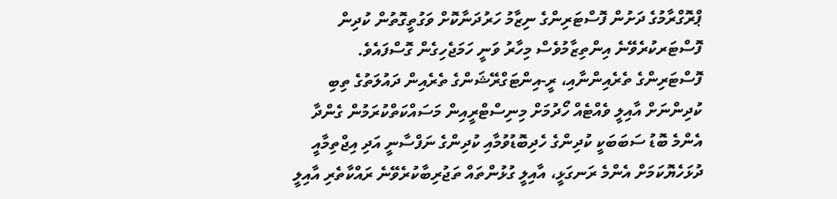ޕްރޮގްރާމުގެ ދަށުން ފޮސްޓަރިންގެ ނިޒާމު ހަރުދަނާކޮށް ވަގުތީގޮތުން ކުދިން ފޮސްޓަރކުރެވޭނެ އިންތިޒާމުވެސް މިހާރު ވަނީ ހަމަޖެހިގެން ގޮސްފައެވެ.
ފޮސްޓަރިންގެ ތެރެއިންނާއި، ރީ-އިންޓަގްރޭޝަންގެ ތެރެއިން ދައުލަތުގެ ތިބި ކުދިންނަށް އާއިލީ ވެއްޓެއް ހޯދުމަށް މިނިސްޓްރީއިން މަސައްކަތްކުރަމުން ގެންދާ އެންމެ ބޮޑު ސަބަބަކީ ކުދިންގެ ހެދިބޮޑުވުމާއި ކުދިންގެ ނަފްސާނީ އަދި އިޖްތިމާއީ ދުޅަހެޔޮކަމަށް އެންމެ ރަނގަޅީ، އާއިލީ ގުޅުންތައް ތަޖުރިބާކުރެވޭނެ ރައްކާތެރި އާއިލީ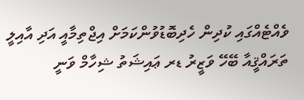ވެއްޓެއްގައި ކުދިން ހެދިބޮޑުވުންކަމަށް އިޖްތިމާއީ އަދި އާއިލީ ތަރައްޤީއާ ބޭހޭ ވަޒީރު ޑރ ޢައިޝަތު ޝިހާމް ވަނީ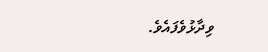ވިދާޅުވެފައެވެ.